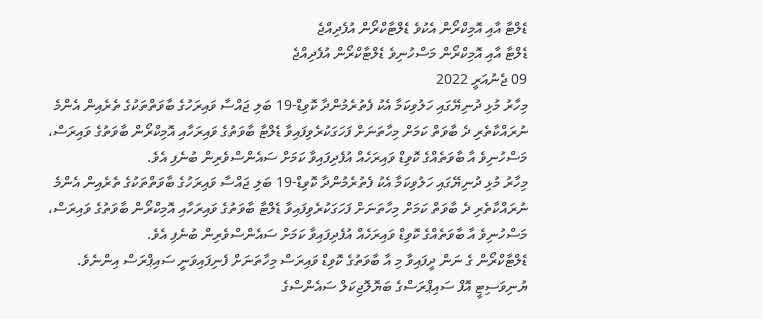ޑެލްޓާ އާއި އޮމިކްރޯން އެކުވެ ޑެލްޓާކްރޯން އުފެދިއްޖެ
ޑެލްޓާ އާއި އޮމިކްރޯން މަސްހުނިވެ ޑެލްޓާކްރޯން އުފެދިއްޖެ
09 ޖެނުއަރީ 2022
މިހާރު މުޅި ދުނިޔޭގައި ހަލުވިކަމާ އެކު ފެތުރެމުންދާ ކޮވިޑް-19 ބަލި ޖައްސާ ވައިރަހުގެ ބާވަތްތަކުގެ ތެރެއިން އެންމެ ނުރައްކާތެރި ދެ ބާވަތް ކަމަށް މިހާތަނަށް ފަހަގަކުރެވިފައިވާ ޑެލްޓާ ބާވަތުގެ ވައިރަހާއި އޮމިކްރޯން ބާވަތުގެ ވައިރަސް، މަސްހުނިވެ އާ ބާވަތެއްގެ ކޮވިޑް ވައިރަހެއް އުފެދިފައިވާ ކަމަށް ސައެންސްވެރިން ބުނެފި އެވެ.
މިހާރު މުޅި ދުނިޔޭގައި ހަލުވިކަމާ އެކު ފެތުރެމުންދާ ކޮވިޑް-19 ބަލި ޖައްސާ ވައިރަހުގެ ބާވަތްތަކުގެ ތެރެއިން އެންމެ ނުރައްކާތެރި ދެ ބާވަތް ކަމަށް މިހާތަނަށް ފަހަގަކުރެވިފައިވާ ޑެލްޓާ ބާވަތުގެ ވައިރަހާއި އޮމިކްރޯން ބާވަތުގެ ވައިރަސް، މަސްހުނިވެ އާ ބާވަތެއްގެ ކޮވިޑް ވައިރަހެއް އުފެދިފައިވާ ކަމަށް ސައެންސްވެރިން ބުނެފި އެވެ.
ޑެލްޓާކްރޯން ގެ ނަން ދީފައިވާ މި އާ ބާވަތުގެ ކޮވިޑް ވައިރަސް މިހާތަނަށް ފެނިފައިވަނީ ސައިޕްރަސް އިންނެވެ. ޔުނިވަސިޓީ އޮފް ސައިޕްރަސްގެ ބަޔޮލޮޖިކަލް ސައެންސްގެ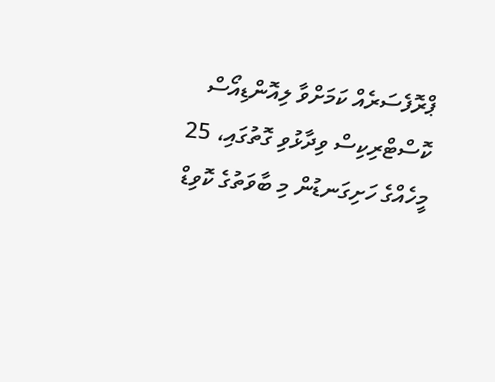ޕްރޮފެސަރެއް ކަމަށްވާ ލިއޮންޑިއޯސް ކޮސްޓްރިކިސް ވިދާޅުވި ގޮތުގައި، 25 މީހެއްގެ ހަށިގަނޑުން މި ބާވަތުގެ ކޮވިޑް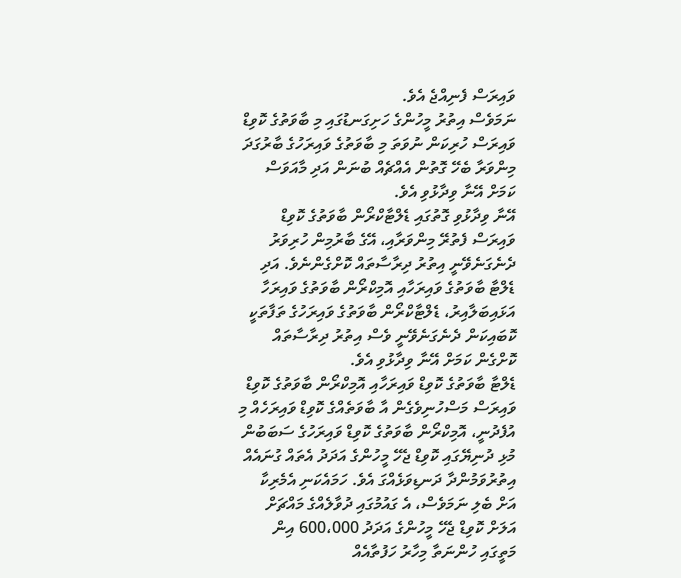ވައިރަސް ފެނިއްޖެ އެވެ.
ނަމަވެސް އިތުރު މީހުންގެ ހަށިގަނޑުގައި މި ބާވަތުގެ ކޮވިޑް ވައިރަސް ހުރިކަން ނުވަތަ މި ބާވަތުގެ ވައިރަހުގެ ބާރުގަދަ މިންވަރާ ބެހޭ ގޮތުން އެއްޗެއް ބުނަން އަދި މާއަވަސް ކަމަށް އޭނާ ވިދާޅުވި އެވެ.
އޭނާ ވިދާޅުވި ގޮތުގައި ޑެލްޓާކްރޯން ބާވަތުގެ ކޮވިޑް ވައިރަސް ފެތުރޭ މިންވަރާއި، އޭގެ ބާރުމިން ހުރިވަރު ދެނެގަނެވޭނީ އިތުރު ދިރާސާތައް ކޮށްގެންނެވެ. އަދި ޑެލްޓާ ބާވަތުގެ ވައިރަހާއި އޮމިކްރޯން ބާވަތުގެ ވައިރަހާ އަޅައިބަލާއިރު، ޑެލްޓާކްރޯން ބާވަތުގެ ވައިރަހުގެ ތަފާތަކީ ކޮބައިކަން ދެނެގަނެވޭނީ ވެސް އިތުރު ދިރާސާތައް ކޮށްގެން ކަމަށް އޭނާ ވިދާޅުވި އެވެ.
ޑެލްޓާ ބާވަތުގެ ކޮވިޑް ވައިރަހާއި އޮމިކްރޯން ބާވަތުގެ ކޮވިޑް ވައިރަސް މަސްހުނިވެގެން އާ ބާވަތެއްގެ ކޮވިޑް ވައިރަހެއް މި އުފެދުނީ، އޮމިކްރޯން ބާވަތުގެ ކޮވިޑް ވައިރަހުގެ ސަބަބުން މުޅި ދުނިޔޭގައި ކޮވިޑް ޖެހޭ މީހުންގެ އަދަދު އެތައް ގުނައެއް އިތުރުވަމުންދާ ދަނޑިވަޅެއްގަ އެވެ. ހަމައެކަނި އެމެރިކާ އަށް ބެލި ނަމަވެސް، އެ ގައުމުގައި ދުވާލެއްގެ މައްޗަށް އަލަށް ކޮވިޑް ޖެހޭ މީހުންގެ އަދަދު 600،000 އިން މަތީގައި ހުންނަތާ މިހާރު ހަފުތާއެއް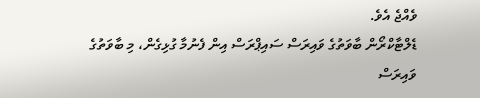ވެއްޖެ އެވެ.
ޑެލްޓާކްރޯން ބާވަތުގެ ވައިރަސް ސައިޕްރަސް އިން ފެނުމާ ގުޅިގެން، މި ބާވަތުގެ ވައިރަސް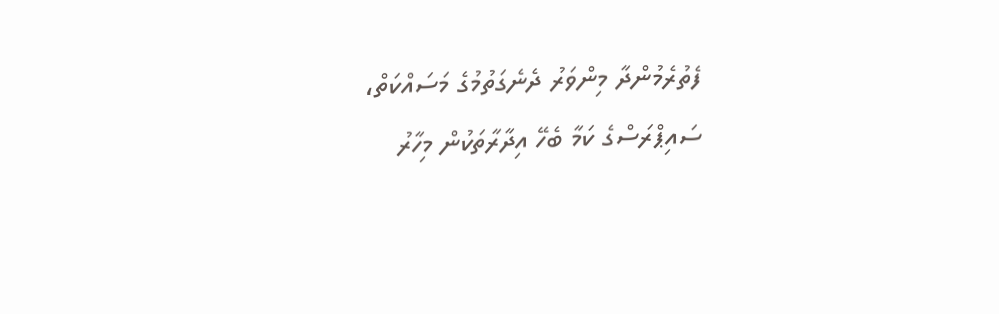ފެތުރެމުންދާ މިންވަރު ދެނެގަތުމުގެ މަސައްކަތް، ސައިޕްރަސްގެ ކަމާ ބެހޭ އިދާރާތަކުން މިހާރު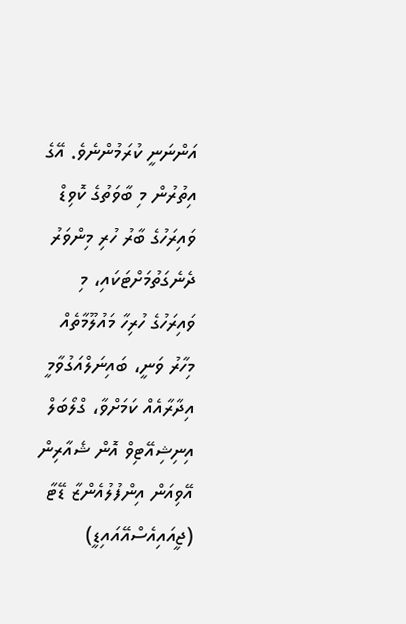އަންނަނީ ކުރަމުންނެވެ. އޭގެ އިތުރުން މި ބާވަތުގެ ކޮވިޑް ވައިރަހުގެ ބާރު ހުރި މިންވަރު ދެނެގަތުމަށްޓަކައި، މި ވައިރަހުގެ ހުރިހާ މައުލޫމާތެއް މިހާރު ވަނީ، ބައިނަލްއަގުވާމީ އިދާރާއެއް ކަމަށްވާ، ގްލޯބަލް އިނިޝިއޭޓިވް އޮން ޝެއާރިން އޭވިއަން އިންފުލުއެންޒާ ޑޭޓާ (ޖީއައިއެސްއޭއައިޑީ)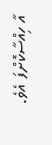އާ ހިއްސާކޮށްފަ އެވެ.